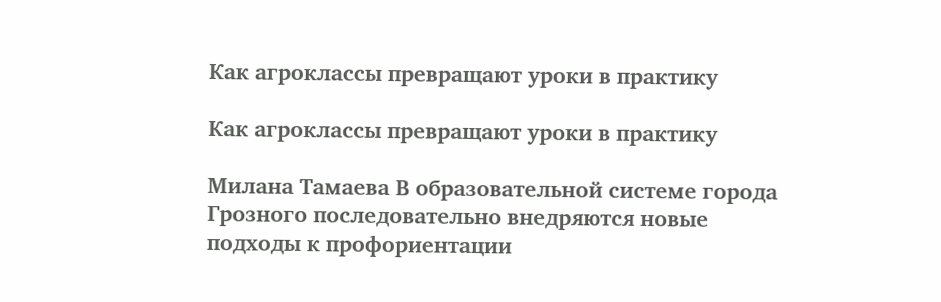Как агроклассы превращают уроки в практику

Как агроклассы превращают уроки в практику

Милана Тамаева В образовательной системе города Грозного последовательно внедряются новые подходы к профориентации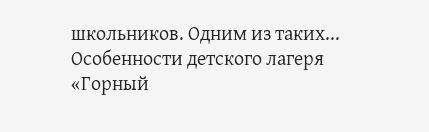школьников. Одним из таких...
Особенности детского лагеря «Горный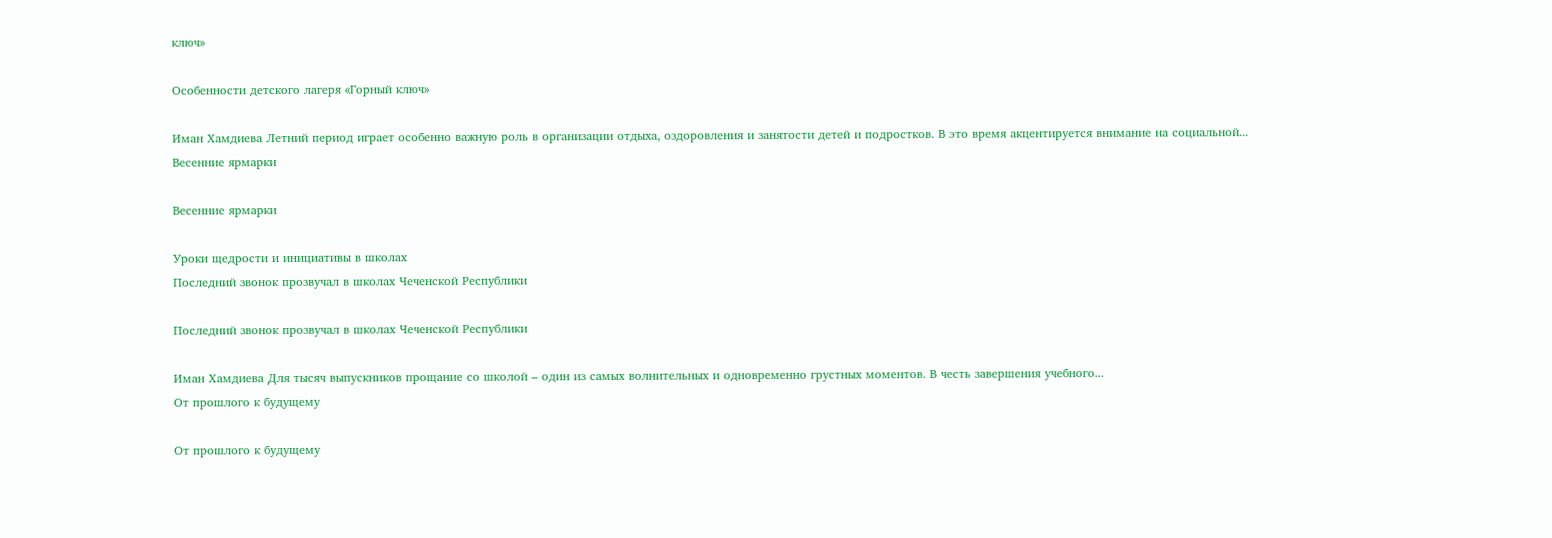ключ»

Особенности детского лагеря «Горный ключ»

Иман Хамдиева Летний период играет особенно важную роль в организации отдыха, оздоровления и занятости детей и подростков. В это время акцентируется внимание на социальной...
Весенние ярмарки

Весенние ярмарки

Уроки щедрости и инициативы в школах
Последний звонок прозвучал в школах Чеченской Республики

Последний звонок прозвучал в школах Чеченской Республики

Иман Хамдиева Для тысяч выпускников прощание со школой – один из самых волнительных и одновременно грустных моментов. В честь завершения учебного...
От прошлого к будущему

От прошлого к будущему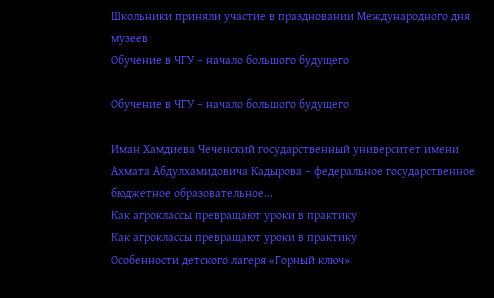Школьники приняли участие в праздновании Международного дня музеев
Обучение в ЧГУ – начало большого будущего

Обучение в ЧГУ – начало большого будущего

Иман Хамдиева Чеченский государственный университет имени Ахмата Абдулхамидовича Кадырова – федеральное государственное бюджетное образовательное...
Как агроклассы превращают уроки в практику
Как агроклассы превращают уроки в практику
Особенности детского лагеря «Горный ключ»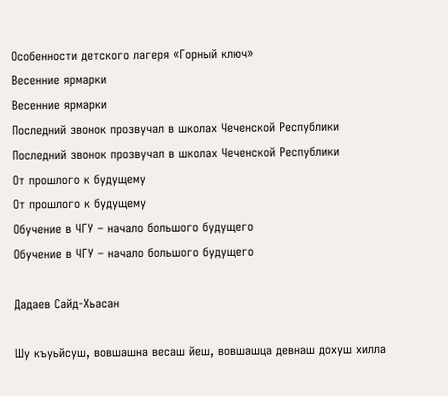Особенности детского лагеря «Горный ключ»
Весенние ярмарки
Весенние ярмарки
Последний звонок прозвучал в школах Чеченской Республики
Последний звонок прозвучал в школах Чеченской Республики
От прошлого к будущему
От прошлого к будущему
Обучение в ЧГУ – начало большого будущего
Обучение в ЧГУ – начало большого будущего

Дадаев Сайд-Хьасан

Шу къуьйсуш, вовшашна весаш йеш, вовшашца девнаш дохуш хилла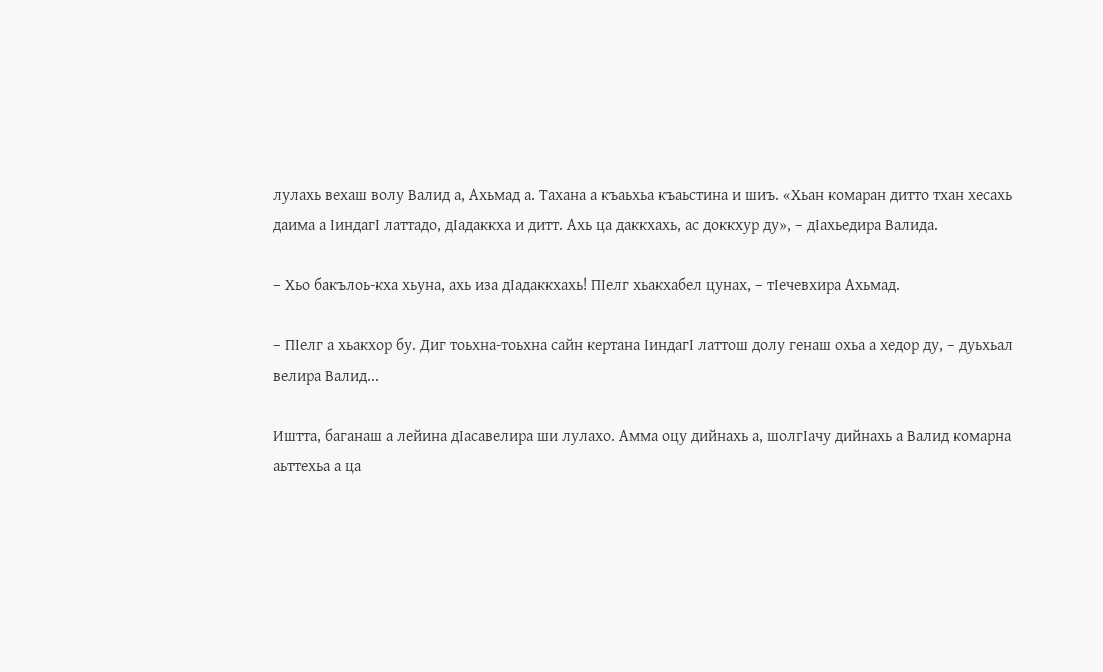лулахь вехаш волу Валид а, Ахьмад а. Тахана а къаьхьа къаьстина и шиъ. «Хьан комаран дитто тхан хесахь даима а IиндагI латтадо, дIадаккха и дитт. Ахь ца даккхахь, ас доккхур ду», – дIахьедира Валида.

– Хьо бакълоь-кха хьуна, ахь иза дIадаккхахь! ПIелг хьакхабел цунах, – тIечевхира Ахьмад.

– ПIелг а хьакхор бу. Диг тоьхна-тоьхна сайн кертана IиндагI латтош долу генаш охьа а хедор ду, – дуьхьал велира Валид...

Иштта, баганаш а лейина дIасавелира ши лулахо. Амма оцу дийнахь а, шолгIачу дийнахь а Валид комарна аьттехьа а ца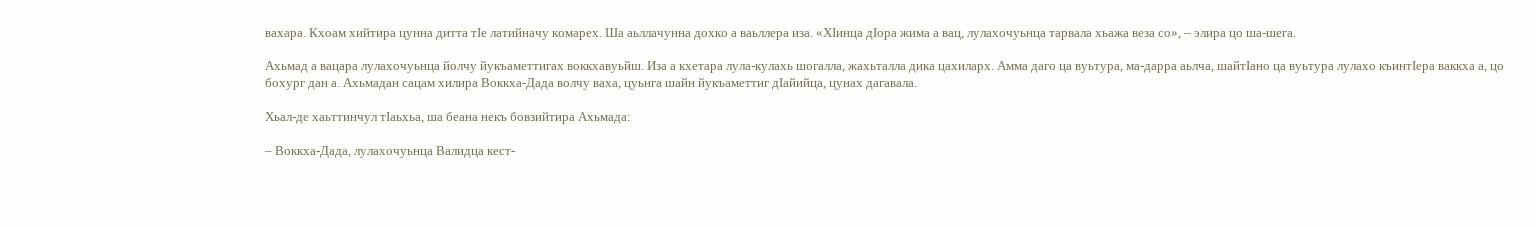вахара. Кхоам хийтира цунна дитта тIе латийначу комарех. Ша аьллачунна дохко а ваьллера иза. «ХIинца дIора жима а вац, лулахочуьнца тарвала хьажа веза со», – элира цо ша-шега.

Ахьмад а вацара лулахочуьнца йолчу йукъаметтигах воккхавуьйш. Иза а кхетара лула-кулахь шогалла, жахьталла дика цахиларх. Амма даго ца вуьтура, ма-дарра аьлча, шайтIано ца вуьтура лулахо къинтIера ваккха а, цо бохург дан а. Ахьмадан сацам хилира Воккха-Дада волчу ваха, цуьнга шайн йукъаметтиг дIайийца, цунах дагавала.

Хьал-де хаьттинчул тIаьхьа, ша беана некъ бовзийтира Ахьмада:

– Воккха-Дада, лулахочуьнца Валидца кест-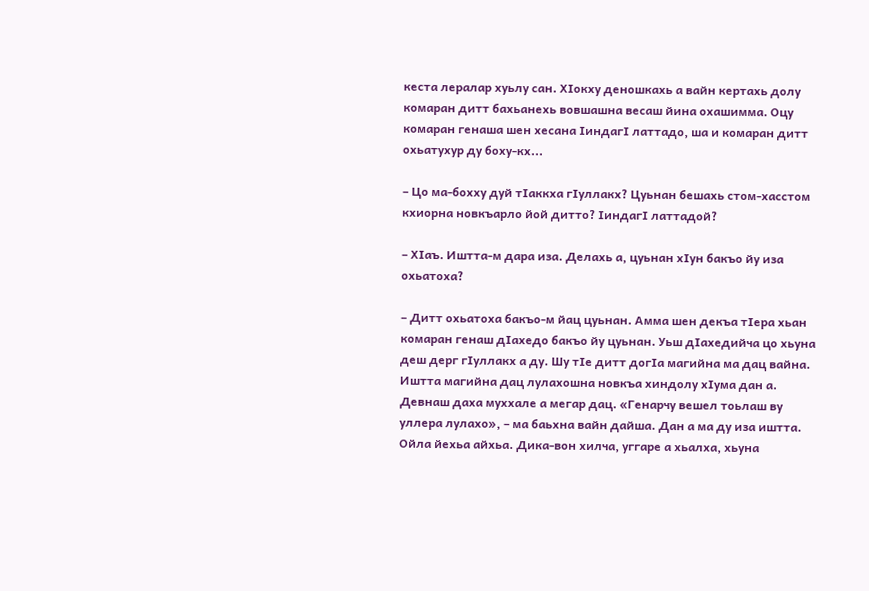кеста лералар хуьлу сан. ХIокху деношкахь а вайн кертахь долу комаран дитт бахьанехь вовшашна весаш йина охашимма. Оцу комаран генаша шен хесана IиндагI латтадо, ша и комаран дитт охьатухур ду боху-кх...

– Цо ма-бохху дуй тIаккха гIуллакх? Цуьнан бешахь стом-хасстом кхиорна новкъарло йой дитто? IиндагI латтадой?

– ХIаъ. Иштта-м дара иза. Делахь а, цуьнан хIун бакъо йу иза охьатоха?

– Дитт охьатоха бакъо-м йац цуьнан. Амма шен декъа тIера хьан комаран генаш дIахедо бакъо йу цуьнан. Уьш дIахедийча цо хьуна деш дерг гIуллакх а ду. Шу тIе дитт догIа магийна ма дац вайна. Иштта магийна дац лулахошна новкъа хиндолу хIума дан а. Девнаш даха муххале а мегар дац. «Генарчу вешел тоьлаш ву уллера лулахо», – ма баьхна вайн дайша. Дан а ма ду иза иштта. Ойла йехьа айхьа. Дика-вон хилча, уггаре а хьалха, хьуна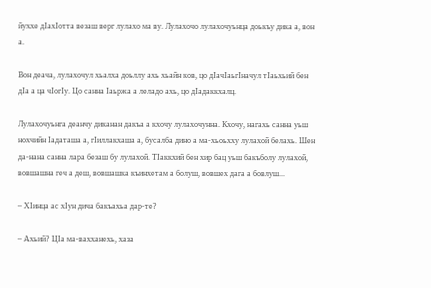йуххе дIахIотта везаш верг лулахо ма ву. Лулахочо лулахочуьнца доькъу дика а, вон а.

Вон деача, лулахочул хьалха доьллу ахь хьайн ков, цо дIачIаьгIначул тIаьхьий бен дIа а ца чIогIу. Цо санна Iаьржа а леладо ахь, цо дIадаккхалц.

Лулахочуьнга деанчу диканан дакъа а кхочу лулахочунна. Кхочу, нагахь санна уьш нохчийн Iадаташа а, гIиллакхаша а, бусалба дино а ма-хьоьхху лулахой белахь. Шен да-нана санна лара безаш бу лулахой. ТIаккхий бен хир бац уьш бакъболу лулахой, вовшашна геч а деш, вовшашка къинхетам а болуш, вовшех дага а бовлуш...

– ХIинца ас хIун дича бакъахьа дар-те?

– Ахьий? ЦIа ма-вахханехь, хаза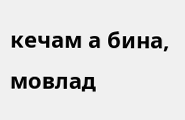кечам а бина, мовлад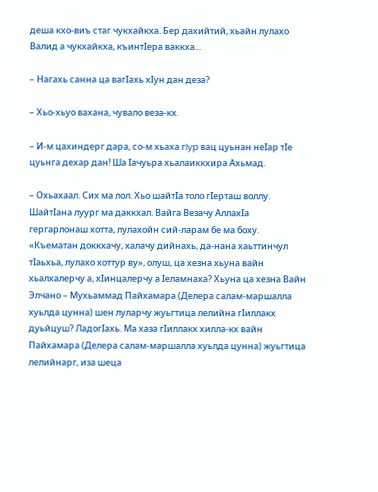деша кхо-виъ стаг чукхайкха. Бер дахийтий, хьайн лулахо Валид а чукхайкха, къинтIера ваккха...

– Нагахь санна ца вагIахь хIун дан деза?

– Хьо-хьуо вахана, чувало веза-кх.

– И-м цахиндерг дара, со-м хьаха гIyp вац цуьнан неIар тIе цуьнга дехар дан! Ша Iачуьра хьалаиккхира Ахьмад.

– Охьахаал. Сих ма лол. Хьо шайтIа толо гIерташ воллу. ШайтIана луург ма даккхал. Вайга Везачу АллахIа гергарлонаш хотта, лулахойн сий-ларам бе ма боху. «Къематан доккхачу, халачу дийнахь, да-нана хаьттинчул тIаьхьа, лулахо хоттур ву», олуш, ца хезна хьуна вайн хьалхалерчу а, хIинцалерчу а Iеламнаха? Хьуна ца хезна Вайн Элчано – Мухьаммад Пайхамара (Делера салам-маршалла хуьлда цунна) шен луларчу жуьгтица лелийна гIиллакх дуьйцуш? ЛадогIахь. Ма хаза гIиллакх хилла-кх вайн Пайхамара (Делера салам-маршалла хуьлда цунна) жуьгтица лелийнарг, иза шеца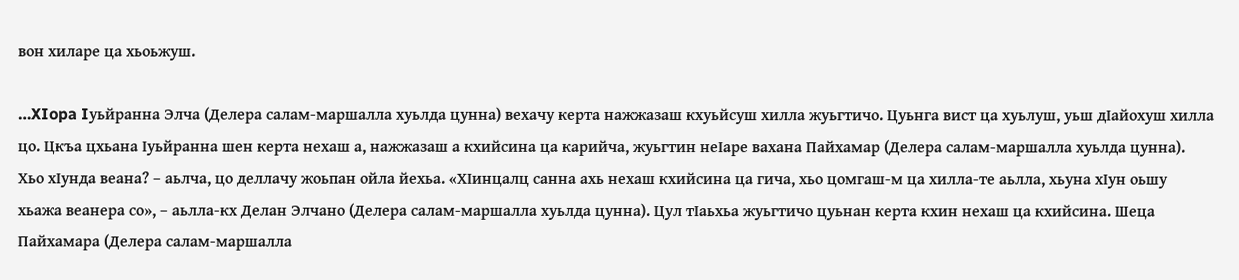вон хиларе ца хьоьжуш.

…XIopa Iуьйранна Элча (Делера салам-маршалла хуьлда цунна) вехачу керта нажжазаш кхуьйсуш хилла жуьгтичо. Цуьнга вист ца хуьлуш, уьш дIайохуш хилла цо. Цкъа цхьана Iуьйранна шен керта нехаш а, нажжазаш а кхийсина ца карийча, жуьгтин неIаре вахана Пайхамар (Делера салам-маршалла хуьлда цунна). Хьо хIунда веана? – аьлча, цо деллачу жоьпан ойла йехьа. «ХIинцалц санна ахь нехаш кхийсина ца гича, хьо цомгаш-м ца хилла-те аьлла, хьуна хIун оьшу хьажа веанера со», – аьлла-кх Делан Элчано (Делера салам-маршалла хуьлда цунна). Цул тIаьхьа жуьгтичо цуьнан керта кхин нехаш ца кхийсина. Шеца Пайхамара (Делера салам-маршалла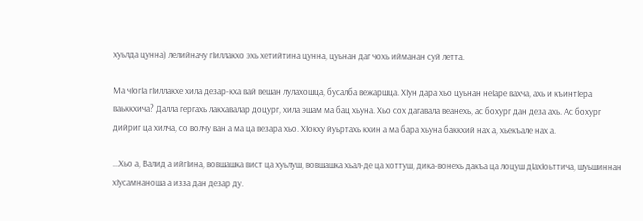хуьлда цунна) лелийначу гIиллакхо эхь хетийтина цунна, цуьнан даг чохь ийманан суй летта.

Ма чIогIа гIиллакхе хила дезар-кха вай вешан лулахошца, бусалба вежаршца. ХIун дара хьо цуьнан неIаре вахча, ахь и къинтIера ваьккхича? Далла гергахь лакхавалар доцург, хила эшам ма бац хьуна. Хьо сох дагавала веанехь, ас бохург дан деза ахь. Ас бохург дийриг ца хилча, со волчу ван а ма ца везара хьо. ХIокху йуьртахь кхин а ма бара хьуна баккхий нах а, хьекъале нах а.

...Хьо а, Валид а ийгIина, вовшашка вист ца хуьлуш, вовшашка хьал-де ца хоттуш, дика-вонехь дакъа ца лоцуш дIахIоьттича, шуьшиннан хIусамнаноша а изза дан дезар ду.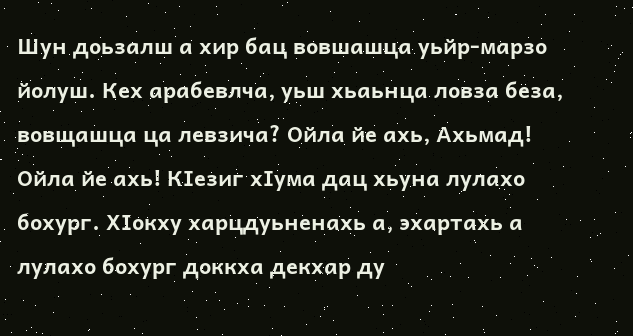Шун доьзалш а хир бац вовшашца уьйр-марзо йолуш. Кех арабевлча, уьш хьаьнца ловза беза, вовщашца ца левзича? Ойла йе ахь, Ахьмад! Ойла йе ахь! КIезиг хIума дац хьуна лулахо бохург. ХIокху харцдуьненахь а, эхартахь а лулахо бохург доккха декхар ду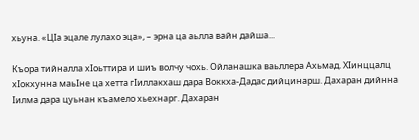хьуна. «ЦIа эцале лулахо эца», – эрна ца аьлла вайн дайша...

Къора тийналла хIоьттира и шиъ волчу чохь. Ойланашка ваьллера Ахьмад. ХIинццалц хIокхунна маьIне ца хетта гIиллакхаш дара Воккха-Дадас дийцинарш. Дахаран дийнна Iилма дара цуьнан къамело хьехнарг. Дахаран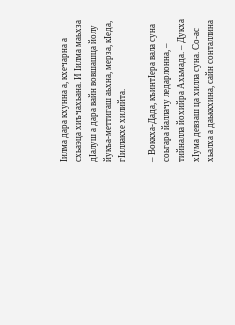Iилма дара кхунна а, кхечарна а схьаэца хиъчахьана. И Iилма маьхза дIалуш а дара вайн вовшашца йолу йукъа-меттигаш аьхна, мерза, кIеда, гIиллакхе хилийта.

– Воккха-Дада, къинтIера вала суна соьгара йаллачу ледарлонна, – тийналла йохийра Ахьмада. – Дукха хIума девзаш ца хилла суна. Со-ас хьалха а даьккхина, сайн сонталлина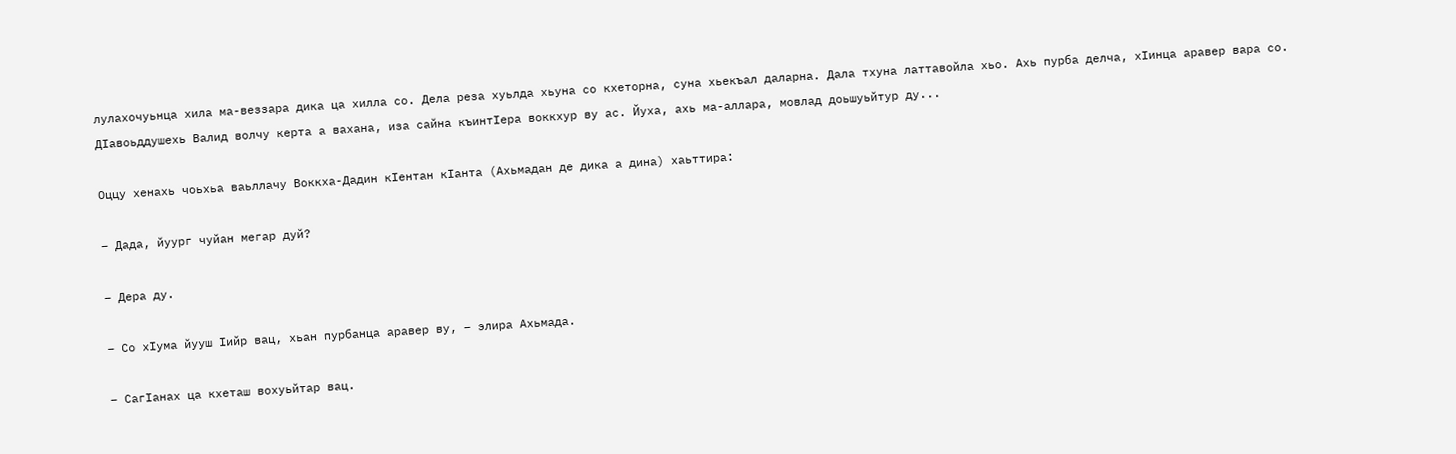лулахочуьнца хила ма-веззара дика ца хилла со. Дела реза хуьлда хьуна со кхеторна, суна хьекъал даларна. Дала тхуна латтавойла хьо. Ахь пурба делча, хIинца аравер вара со. ДIавоьддушехь Валид волчу керта а вахана, иза сайна къинтIера воккхур ву ас. Йуха, ахь ма-аллара, мовлад доьшуьйтур ду...

Оццу хенахь чоьхьа ваьллачу Воккха-Дадин кIентан кIанта (Ахьмадан де дика а дина) хаьттира:

– Дада, йуург чуйан мегар дуй?

– Дера ду.

– Со хIума йууш Iийр вац, хьан пурбанца аравер ву, – элира Ахьмада.

– СагIанах ца кхеташ вохуьйтар вац.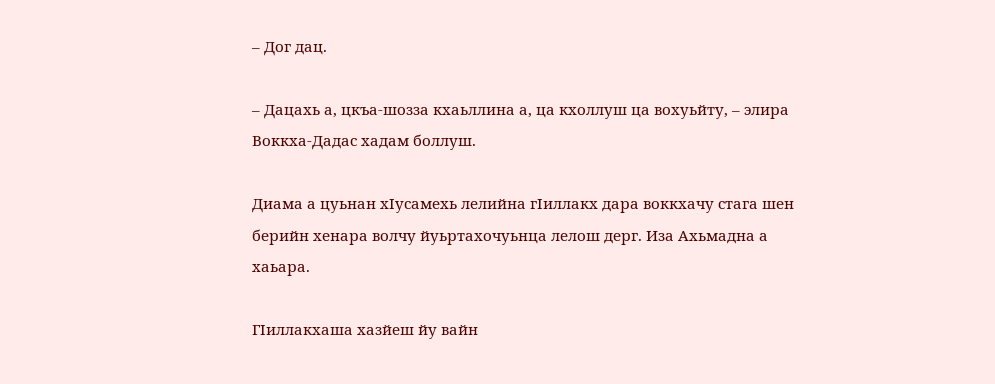– Дог дац.

– Дацахь а, цкъа-шозза кхаьллина а, ца кхоллуш ца вохуьйту, – элира Воккха-Дадас хадам боллуш.

Диама а цуьнан хIусамехь лелийна гIиллакх дара воккхачу стага шен берийн хенара волчу йуьртахочуьнца лелош дерг. Иза Ахьмадна а хаьара.

ГIиллакхаша хазйеш йу вайн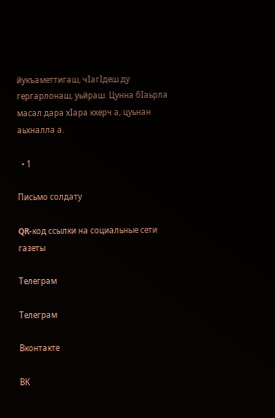йукъаметтигаш, чIагIдеш ду гергарлонаш, уьйраш. Цунна бIаьрла масал дара хIара кхерч а, цуьнан аьхналла а.

  • 1

Письмо солдату

QR-код ссылки на социальные сети газеты

Телеграм

Телеграм

Вконтакте

ВК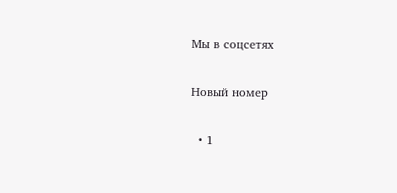Мы в соцсетях

Новый номер

  • 1